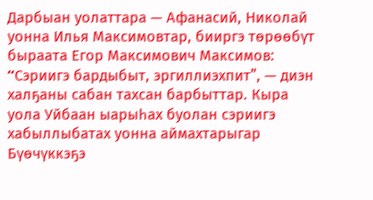Дарбыан уолаттара — Афанасий, Николай уонна Илья Максимовтар, бииргэ төрөөбүт быраата Егор Максимович Максимов: “Cэриигэ бардыбыт, эргиллиэхпит”, — диэн халҕаны сабан тахсан барбыттар. Кыра уола Уйбаан ыарыһах буолан сэриигэ хабыллыбатах уонна аймахтарыгар Бүөчүккэҕэ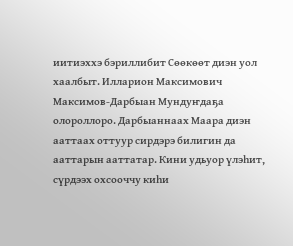иитиэххэ бэриллибит Сөөкөөт диэн уол хаалбыт. Илларион Максимович Максимов-Дарбыан Мундуҥдаҕа олороллоро. Дарбыаннаах Маара диэн ааттаах оттуур сирдэрэ билигин да ааттарын ааттатар. Кини удьуор үлэһит, сүрдээх охсооччу киһи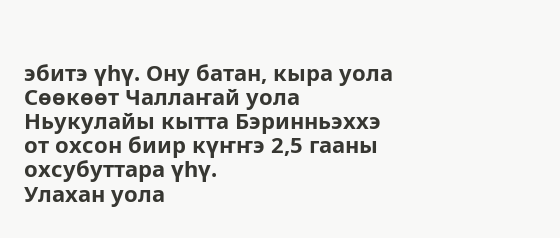эбитэ үһү. Ону батан, кыра уола Сөөкөөт Чаллаҥай уола Ньукулайы кытта Бэринньэххэ от охсон биир күҥҥэ 2,5 гааны охсубуттара үһү.
Улахан уола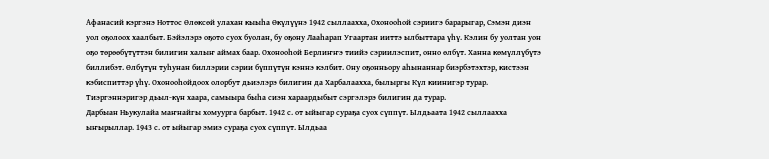Афанасий кэргэнэ Ноттос Өлөксөй улахан кыыһа Өкүлүүнэ 1942 сыллаахха, Охонооһой сэриигэ барарыгар, Сэмэн диэн уол оҕолоох хаалбыт. Бэйэлэрэ оҕото суох буолан, бу оҕону Лааһарап Угаартан ииттэ ылбыттара үһү. Кэлин бу уолтан уон оҕо төрөөбүтүттэн билигин халыҥ аймах баар. Охонооһой Берлиҥҥэ тиийэ сэриилэспит, онно өлбүт. Ханна көмүллүбүтэ биллибэт. Өлбүтүн туһунан биллэрии сэрии бүппүтүн кэннэ кэлбит. Ону оҕонньору аһынаннар биэрбэтэхтэр, кистээн кэбиспиттэр үһү. Охонооһойдоох олорбут дьиэлэрэ билигин да Харбалаахха, былыргы Күл киинигэр турар. Тиэргэннэригэр дьыл-күн хаара, самыыра быһа сиэн хараардыбыт сэргэлэрэ билигин да турар.
Дарбыан Ньукулайа маҥнайгы хомуурга барбыт. 1942 с. от ыйыгар сураҕа суох сүппүт. Ылдьаата 1942 сыллаахха ыҥырыллар. 1943 с. от ыйыгар эмиэ сураҕа суох сүппүт. Ылдьаа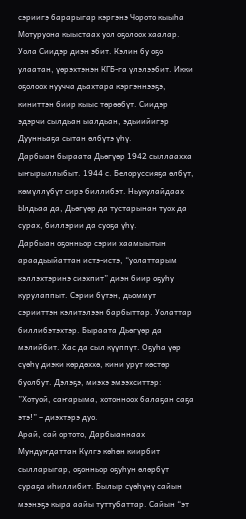сэриигэ барарыгар кэргэнэ Чорото кыыһа Мотуруона кыыстаах уол оҕолоох хаалар. Уола Сиидэр диэн эбит. Кэлин бу оҕо улаатан, үөрэхтэнэн КГБ-га үлэлээбит. Икки оҕолоох нуучча дьахтара кэргэннээҕэ, киниттэн биир кыыс төрөөбүт. Сиидэр эдэрчи сылдьан ыалдьан, эдьиийигэр Дуунньаҕа сытан өлбүтэ үһү.
Дарбыан быраата Дьөгүөр 1942 сыллаахха ыҥырыллыбыт. 1944 с. Белоруссияҕа өлбүт, көмүллүбүт сирэ биллибэт. Ньукулайдаах Ылдьаа да, Дьөгүөр да тустарынан туох да сурах, биллэрии да суоҕа үһү.
Дарбыан оҕонньор сэрии хаамыытын араадьыйаттан истэ-истэ, “уолаттарым кэллэхтэринэ сиэхпит” диэн биир оҕуһу курулаппыт. Сэрии бүтэн, дьоммут сэрииттэн кэлитэлээн барбыттар. Уолаттар биллибэтэхтэр. Быраата Дьөгүөр да мэлийбит. Хас да сыл күүппүт. Оҕуһа үөр сүөһү диэки көрдөххө, кини урут көстөр буолбут. Дэлэҕэ, миэхэ эмээхситтэр: ”Хотуой, саҥарыма, хотонноох балаҕан саҕа этэ!” – диэхтэрэ дуо.
Арай, сай ортото, Дарбыаннаах Мундуҥдаттан Күлгэ көһөн киирбит сылларыгар, оҕонньор оҕуһун өлөрбүт сураҕа иһиллибит. Былыр сүөһүнү сайын мээнэҕэ кыра аайы туттубаттар. Сайын “эт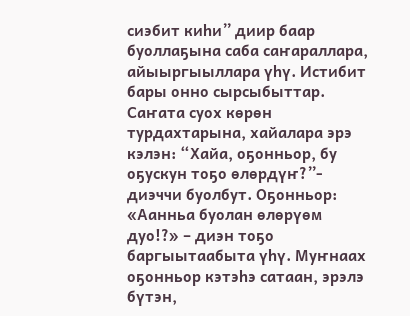сиэбит киһи” диир баар буоллаҕына саба саҥараллара, айыыргыыллара үһү. Истибит бары онно сырсыбыттар. Саҥата суох көрөн турдахтарына, хайалара эрэ кэлэн: “Хайа, оҕонньор, бу оҕускун тоҕо өлөрдүҥ?”- диэччи буолбут. Оҕонньор: «Аанньа буолан өлөрүөм дуо!?» – диэн тоҕо баргыытаабыта үһү. Муҥнаах оҕонньор кэтэһэ сатаан, эрэлэ бүтэн,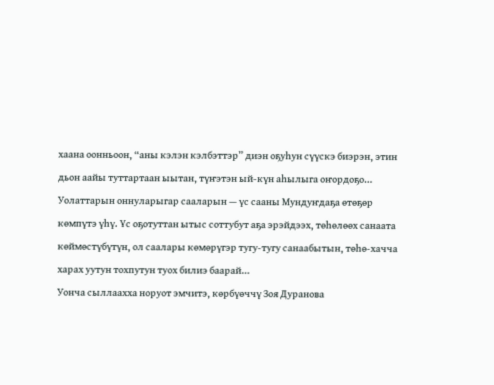хаана оонньоон, “аны кэлэн кэлбэттэр” диэн оҕуһун сүүскэ биэрэн, этин дьон аайы туттартаан ыытан, түҥэтэн ый-күн аһылыга оҥордоҕо…
Уолаттарын оннуларыгар сааларын — үс сааны Мундуҥдаҕа өтөҕөр көмпүтэ үһү. Үс оҕотуттан ытыс соттубут аҕа эрэйдээх, төһөлөөх санаата көймөстүбүтүн, ол саалары көмөрүгэр тугу-тугу санаабытын, төһө-хачча харах уутун тохпутун туох билиэ баарай…
Уонча сыллаахха норуот эмчитэ, көрбүөччү Зоя Дуранова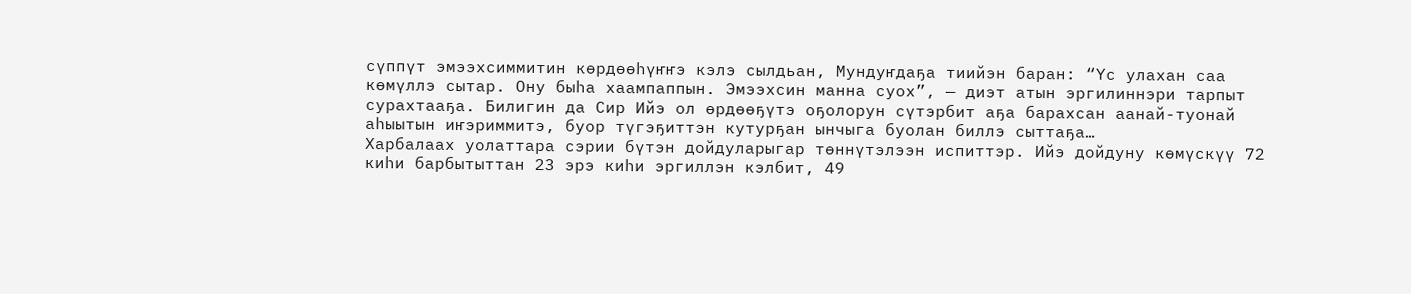сүппүт эмээхсиммитин көрдөөһүҥҥэ кэлэ сылдьан, Мундуҥдаҕа тиийэн баран: “Үс улахан саа көмүллэ сытар. Ону быһа хаампаппын. Эмээхсин манна суох”, — диэт атын эргилиннэри тарпыт сурахтааҕа. Билигин да Сир Ийэ ол өрдөөҕүтэ оҕолорун сүтэрбит аҕа барахсан аанай-туонай аһыытын иҥэриммитэ, буор түгэҕиттэн кутурҕан ынчыга буолан биллэ сыттаҕа…
Харбалаах уолаттара сэрии бүтэн дойдуларыгар төннүтэлээн испиттэр. Ийэ дойдуну көмүскүү 72 киһи барбытыттан 23 эрэ киһи эргиллэн кэлбит, 49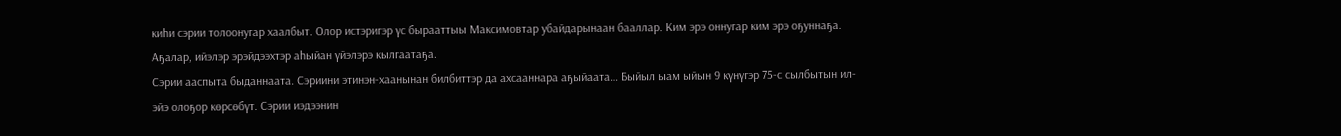киһи сэрии толоонугар хаалбыт. Олор истэригэр үс бырааттыы Максимовтар убайдарынаан бааллар. Ким эрэ оннугар ким эрэ оҕуннаҕа. Аҕалар, ийэлэр эрэйдээхтэр аһыйан үйэлэрэ кылгаатаҕа.
Сэрии ааспыта быданнаата. Сэриини этинэн-хаанынан билбиттэр да ахсааннара аҕыйаата… Быйыл ыам ыйын 9 күнүгэр 75-с сылбытын ил-эйэ олоҕор көрсөбүт. Сэрии иэдээнин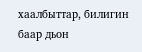хаалбыттар, билигин баар дьон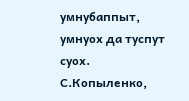умнубаппыт, умнуох да туспут суох.
С.Копыленко,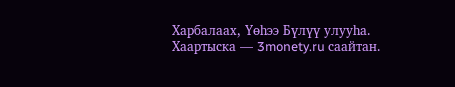Харбалаах, Үөһээ Бүлүү улууһа.
Хаартыска — 3monety.ru саайтан.